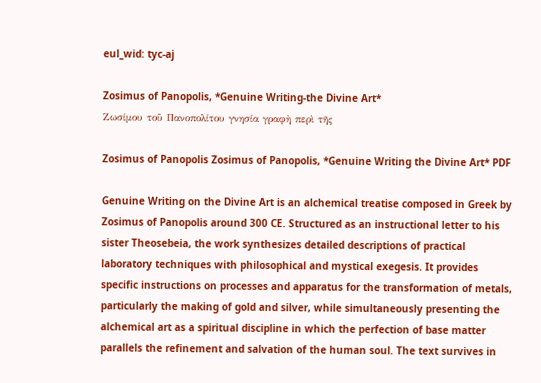eul_wid: tyc-aj

Zosimus of Panopolis, *Genuine Writing-the Divine Art*
Ζωσίμου τοῦ Πανοπολίτου γνησία γραφὴ περὶ τῆς

Zosimus of Panopolis Zosimus of Panopolis, *Genuine Writing the Divine Art* PDF

Genuine Writing on the Divine Art is an alchemical treatise composed in Greek by Zosimus of Panopolis around 300 CE. Structured as an instructional letter to his sister Theosebeia, the work synthesizes detailed descriptions of practical laboratory techniques with philosophical and mystical exegesis. It provides specific instructions on processes and apparatus for the transformation of metals, particularly the making of gold and silver, while simultaneously presenting the alchemical art as a spiritual discipline in which the perfection of base matter parallels the refinement and salvation of the human soul. The text survives in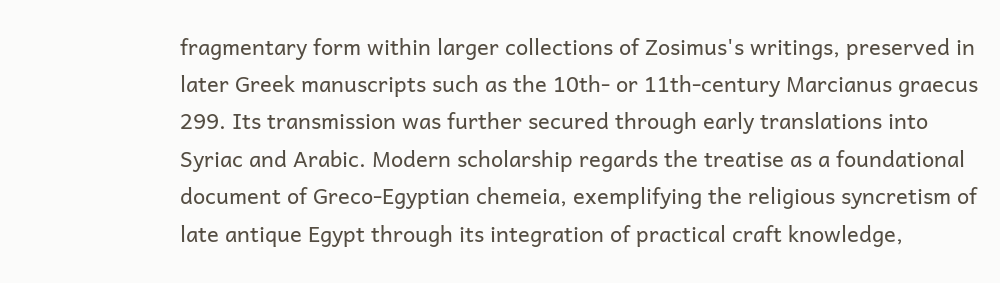fragmentary form within larger collections of Zosimus's writings, preserved in later Greek manuscripts such as the 10th- or 11th-century Marcianus graecus 299. Its transmission was further secured through early translations into Syriac and Arabic. Modern scholarship regards the treatise as a foundational document of Greco-Egyptian chemeia, exemplifying the religious syncretism of late antique Egypt through its integration of practical craft knowledge,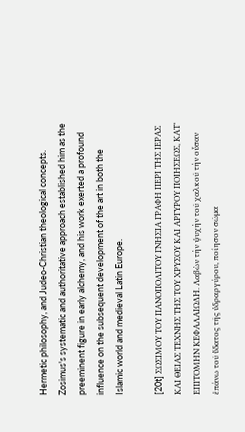Hermetic philosophy, and Judeo-Christian theological concepts. Zosimus's systematic and authoritative approach established him as the preeminent figure in early alchemy, and his work exerted a profound influence on the subsequent development of the art in both the Islamic world and medieval Latin Europe.

[20t] ΣΩΣΙΜΟΥ ΤΟΥ ΠΑΝΟΠΟΛΙΤΟΥ ΓΝΗΣΙΑ ΓΡΑΦΗ ΠΕΡΙ ΤΗΣ ΙΕΡΑΣ ΚΑΙ ΘΕΙΑΣ ΤΕΧΝΗΣ ΤΗΣ ΤΟΥ ΧΡΥΣΟΥ ΚΑΙ ΑΡΓΥΡΟΥ ΠΟΙΗΣΕΩΣ, ΚΑΤ’ ΕΠΙΤΟΜΗΝ ΚΕΦΑΛΑΙΩΔΗ. Λαβὼν τὴν ψυχὴν τοῦ χαλκοῦ τὴν οὖσαν ἐπάνω τοῦ ὕδατος τῆς ὑδραργύρου, ποίησον σῶμα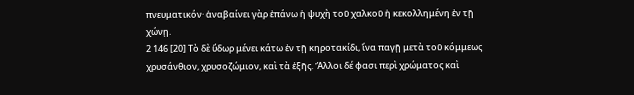πνευματικόν· ἀναβαίνει γὰρ ἐπάνω ἡ ψυχὴ τοῦ χαλκοῦ ἡ κεκολλημένη ἐν τῇ χώνῃ.
2 146 [20] Τὸ δὲ ὕδωρ μένει κάτω ἐν τῇ κηροτακίδι, ἵνα παγῇ μετὰ τοῦ κόμμεως χρυσάνθιον, χρυσοζώμιον, καὶ τὰ ἑξῆς. Ἄλλοι δέ φασι περὶ χρώματος καὶ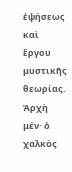ἑψήσεως καὶ ἔργου μυστικῆς θεωρίας. Ἀρχὴ μέν· ὁ χαλκὸς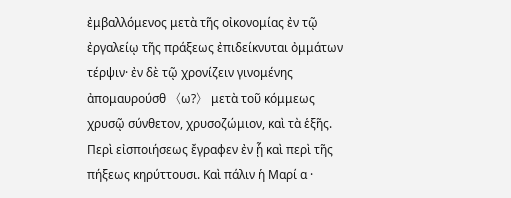ἐμβαλλόμενος μετὰ τῆς οἰκονομίας ἐν τῷ ἐργαλείῳ τῆς πράξεως ἐπιδείκνυται ὀμμάτων τέρψιν· ἐν δὲ τῷ χρονίζειν γινομένης ἀπομαυρούσθ 〈ω?〉 μετὰ τοῦ κόμμεως χρυσῷ σύνθετον, χρυσοζώμιον, καὶ τὰ ἑξῆς. Περὶ εἰσποιήσεως ἔγραφεν ἐν ᾗ καὶ περὶ τῆς πήξεως κηρύττουσι. Καὶ πάλιν ἡ Μαρί α ·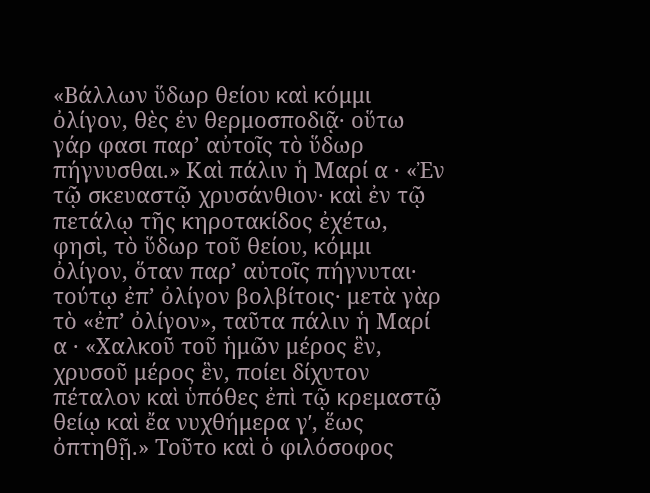«Βάλλων ὕδωρ θείου καὶ κόμμι ὀλίγον, θὲς ἐν θερμοσποδιᾷ· οὕτω γάρ φασι παρ’ αὐτοῖς τὸ ὕδωρ πήγνυσθαι.» Καὶ πάλιν ἡ Μαρί α · «Ἐν τῷ σκευαστῷ χρυσάνθιον· καὶ ἐν τῷ πετάλῳ τῆς κηροτακίδος ἐχέτω, φησὶ, τὸ ὕδωρ τοῦ θείου, κόμμι ὀλίγον, ὅταν παρ’ αὐτοῖς πήγνυται· τούτῳ ἐπ’ ὀλίγον βολβίτοις· μετὰ γὰρ τὸ «ἐπ’ ὀλίγον», ταῦτα πάλιν ἡ Μαρί α · «Χαλκοῦ τοῦ ἡμῶν μέρος ἓν, χρυσοῦ μέρος ἓν, ποίει δίχυτον πέταλον καὶ ὑπόθες ἐπὶ τῷ κρεμαστῷ θείῳ καὶ ἔα νυχθήμερα γʹ, ἕως ὀπτηθῇ.» Τοῦτο καὶ ὁ φιλόσοφος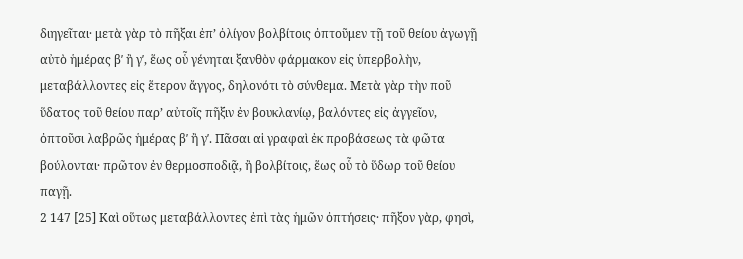διηγεῖται· μετὰ γὰρ τὸ πῆξαι ἐπ’ ὀλίγον βολβίτοις ὀπτοῦμεν τῇ τοῦ θείου ἀγωγῇ αὐτὸ ἡμέρας βʹ ἢ γʹ, ἕως οὗ γένηται ξανθὸν φάρμακον εἰς ὑπερβολὴν, μεταβάλλοντες εἰς ἕτερον ἄγγος, δηλονότι τὸ σύνθεμα. Μετὰ γὰρ τὴν ποῦ ὕδατος τοῦ θείου παρ’ αὐτοῖς πῆξιν ἐν βουκλανίῳ, βαλόντες εἰς ἀγγεῖον, ὀπτοῦσι λαβρῶς ἡμέρας βʹ ἢ γʹ. Πᾶσαι αἱ γραφαὶ ἐκ προβάσεως τὰ φῶτα βούλονται· πρῶτον ἐν θερμοσποδιᾷ, ἢ βολβίτοις, ἕως οὗ τὸ ὕδωρ τοῦ θείου παγῇ.
2 147 [25] Καὶ οὕτως μεταβάλλοντες ἐπὶ τὰς ἡμῶν ὀπτήσεις· πῆξον γὰρ, φησὶ,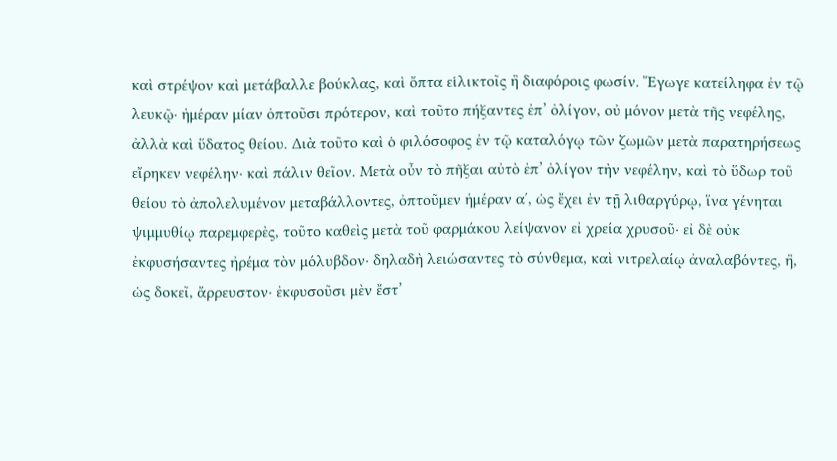καὶ στρέψον καὶ μετάβαλλε βούκλας, καὶ ὄπτα εἱλικτοῖς ἢ διαφόροις φωσίν. Ἔγωγε κατείληφα ἐν τῷ λευκῷ· ἡμέραν μίαν ὀπτοῦσι πρότερον, καὶ τοῦτο πήξαντες ἐπ’ ὀλίγον, οὐ μόνον μετὰ τῆς νεφέλης, ἀλλὰ καὶ ὕδατος θείου. Διὰ τοῦτο καὶ ὁ φιλόσοφος ἐν τῷ καταλόγῳ τῶν ζωμῶν μετὰ παρατηρήσεως εἴρηκεν νεφέλην· καὶ πάλιν θεῖον. Μετὰ οὖν τὸ πῆξαι αὐτὸ ἐπ’ ὀλίγον τὴν νεφέλην, καὶ τὸ ὕδωρ τοῦ θείου τὸ ἀπολελυμένον μεταβάλλοντες, ὀπτοῦμεν ἡμέραν αʹ, ὡς ἔχει ἐν τῇ λιθαργύρῳ, ἵνα γένηται ψιμμυθίῳ παρεμφερὲς, τοῦτο καθεὶς μετὰ τοῦ φαρμάκου λείψανον εἰ χρεία χρυσοῦ· εἰ δὲ οὐκ ἐκφυσήσαντες ἠρέμα τὸν μόλυβδον· δηλαδὴ λειώσαντες τὸ σύνθεμα, καὶ νιτρελαίῳ ἀναλαβόντες, ἢ, ὡς δοκεῖ, ἄρρευστον· ἐκφυσοῦσι μὲν ἔστ’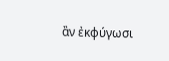ἂν ἐκφύγωσι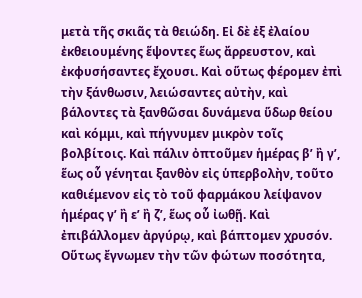μετὰ τῆς σκιᾶς τὰ θειώδη. Εἰ δὲ ἐξ ἐλαίου ἐκθειουμένης ἕψοντες ἕως ἄρρευστον, καὶ ἐκφυσήσαντες ἔχουσι. Καὶ οὕτως φέρομεν ἐπὶ τὴν ξάνθωσιν, λειώσαντες αὐτὴν, καὶ βάλοντες τὰ ξανθῶσαι δυνάμενα ὕδωρ θείου καὶ κόμμι, καὶ πήγνυμεν μικρὸν τοῖς βολβίτοις. Καὶ πάλιν ὀπτοῦμεν ἡμέρας βʹ ἢ γʹ, ἕως οὗ γένηται ξανθὸν εἰς ὑπερβολὴν, τοῦτο καθιέμενον εἰς τὸ τοῦ φαρμάκου λείψανον ἡμέρας γʹ ἢ εʹ ἢ ζʹ, ἕως οὗ ἰωθῇ. Καὶ ἐπιβάλλομεν ἀργύρῳ, καὶ βάπτομεν χρυσόν. Οὕτως ἔγνωμεν τὴν τῶν φώτων ποσότητα,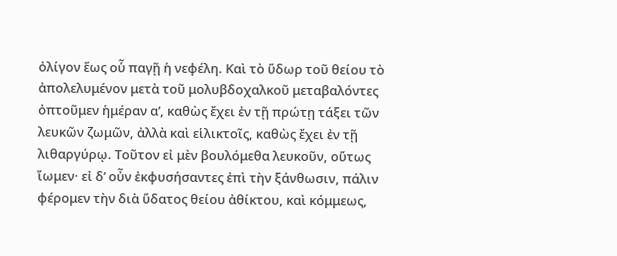ὀλίγον ἕως οὗ παγῇ ἡ νεφέλη. Καὶ τὸ ὕδωρ τοῦ θείου τὸ ἀπολελυμένον μετὰ τοῦ μολυβδοχαλκοῦ μεταβαλόντες ὀπτοῦμεν ἡμέραν αʹ, καθὼς ἔχει ἐν τῇ πρώτῃ τάξει τῶν λευκῶν ζωμῶν, ἀλλὰ καὶ εἱλικτοῖς, καθὼς ἔχει ἐν τῇ λιθαργύρῳ. Τοῦτον εἰ μὲν βουλόμεθα λευκοῦν, οὕτως ἴωμεν· εἰ δ’ οὖν ἐκφυσήσαντες ἐπὶ τὴν ξάνθωσιν, πάλιν φέρομεν τὴν διὰ ὕδατος θείου ἀθίκτου, καὶ κόμμεως,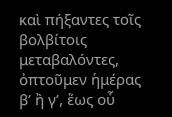καὶ πήξαντες τοῖς βολβίτοις μεταβαλόντες, ὀπτοῦμεν ἡμέρας βʹ ἢ γʹ, ἕως οὗ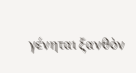γένηται ξανθὸν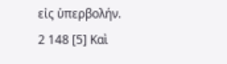εἰς ὑπερβολήν.
2 148 [5] Καὶ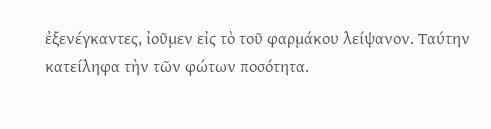ἐξενέγκαντες, ἰοῦμεν εἰς τὸ τοῦ φαρμάκου λείψανον. Ταύτην κατείληφα τὴν τῶν φώτων ποσότητα.